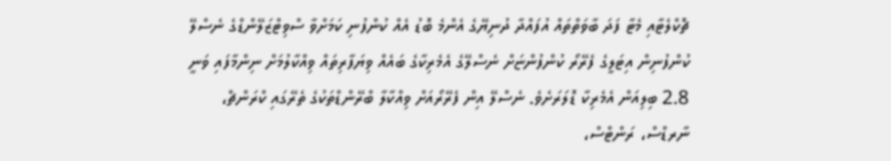ޗޮކްލެޓާއި މެޓާ ފަދަ ބާވަތްތައް އުފައްދާ ދުނިޔޭގެ އެންމެ ބޮޑު އެއް ކުންފުނި ކަމަށްވާ ސްވިޓްޒަލޭންޑްގެ ނެސްލޭ ކުންފުނިން އިޓަލީގެ ފެރޭރޯ ކުންފުންޏަށް ނެސްލޭގެ އެމެރިކާގެ ބައެއް ވިޔަފާރިތައް ވިއްކާލުމަށް ނިންމާފައި ވަނީ 2.8 ބިލިއަން އެމެރިކާ ޑޮލަރަށެވެ. ނެސްލޭ އިން ފެރޭރޯއަށް ވިއްކާލާ ބްރޭންޑްތަކުގެ ތެރޭގައި ކްރަންޗް، ނާރޑްސް، ރަންޓްސް،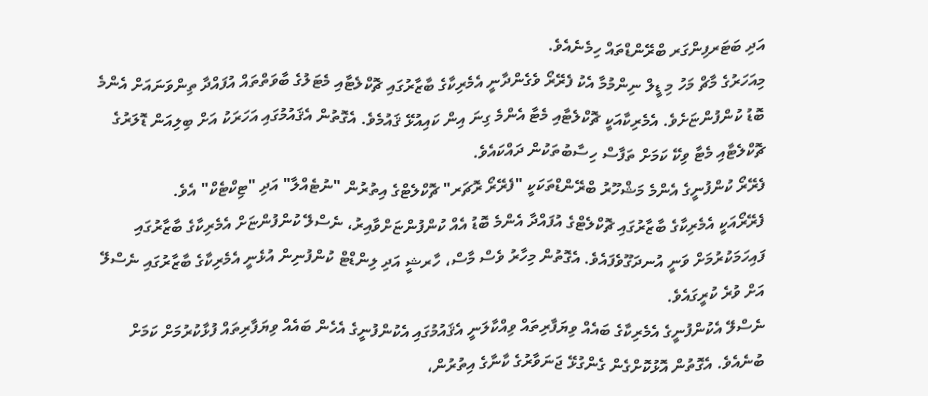އަދި ބަޓަރފިންގަރ ބްރޭންޑްތައް ހިމެނެއެވެ.
މިއަހަރުގެ މާޗް މަހު މި ޑީލް ނިންމުމާ އެކު ފެރޭރޯ ވެގެންދާނީ އެމެރިކާގެ ބާޒާރުގައި ޗޮކްލެޓާއި މެޓަލުގެ ބާވަތްތައް އުފައްދާ ތިންވަނައަށް އެންމެ ބޮޑު ކުންފުންޏަށެވެ. އެމެރިކާއަކީ ޗޮކްލެޓާއި މެޓާ އެންމެ ގިނަ އިން ކައިއުޅޭ ޤައުމެވެ. އެގޮތުން އެޤައުމުގައި އަހަރަކު އަށް ބިލިއަން ޑޮލަރުގެ ޗޮކްލެޓާއި މެޓާ ވިކޭ ކަމަށް ތަފާސް ހިސާބުތަކުން ދައްކައެވެ.
ފެރޭރޯ ކުންފުނީގެ އެންމެ މަޝްހޫރު ބްރޭންޑްތަކަކީ "ފެރޭރޯ ރޮޗަރ" ޗޮކްލެޓްގެ އިތުރުން "ނުޓެއްލާ" އަދި "ޓިކްޓެކް" އެވެ.
ފެރޭރޯއަކީ އެމެރިކާގެ ބާޒާރުގައި ޗޮކްލެޓްގެ އުފައްދާ އެންމެ ބޮޑު އެއް ކުންފުންޏަށްވާއިރު، ނެސްލޭ ކުންފުންޏަށް އެމެރިކާގެ ބާޒާރުގައި ފައިހަމަކުރުމަށް ވަނީ އުނދަގޫވެފައެވެ. އެގޮތުން މިހާރު ވެސް މާސް، ހާރޝީ އަދި ލިންޑްޓް ކުންފުނިން އުޅެނީ އެމެރިކާގެ ބާޒާރުގައި ނެސްލޭ އަށް ވުރެ ކުރީގައެވެ.
ނެސްލޭ އެކުންފުނީގެ އެމެރިކާގެ ބައެއް ވިޔަފާރިތައް ވިއްކާލަނީ އެޤައުމުގައި އެކުންފުނީގެ އެހެން ބައެއް ވިޔަފާރިތައް ފުޅާކުރުމަށް ކަމަށް ބުނެއެވެ. އެގޮތުން އޮޅުކޮށްގެން ގެންގުޅޭ ޖަނަވާރުގެ ކާނާގެ އިތުރުން،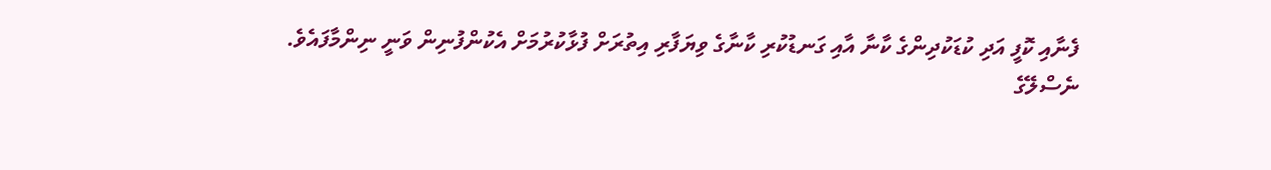ފެނާއި ކޮފީ އަދި ކުޑަކުދިންގެ ކާނާ އާއި ގަނޑުކުރި ކާނާގެ ވިޔަފާރި އިތުރަށް ފުޅާކުރުމަށް އެކުންފުނިން ވަނީ ނިންމާފައެވެ.
ނެސްލޭގެ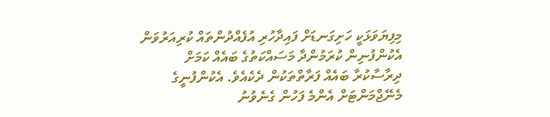މިފިޔަވަޅަކީ ހަށިގަނޑަށް ފައިދާހުރި އުފެއްދުންތައް ކުރިއަރުވަން އެކުންފުނިން ކުރަމުންދާ މަސައްކަތުގެ ބައެއް ކަމަށް ދިރާސާކުރާ ބައެއް ފަރާތްތަކުން ދެކެއެވެ. އެކުންފުނީގެ މެނޭޖްމަންޓަށް އެންމެ ފަހުން ގެނެވުނު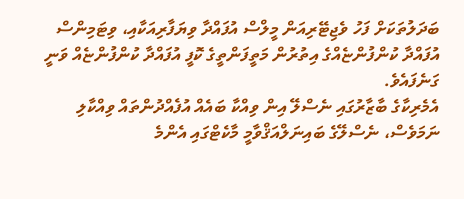ބަދަލުތަކަށް ފަހު ވެޖިޓޭރިއަން މީލްސް އުފައްދާ ވިޔަފާރިއަކާއި، ވިޓަމިންސް އުފައްދާ ކުންފުންޏެއްގެ އިތުރުން މަތީފަންތީގެ ކޮފީ އުފައްދާ ކުންފުންޏެއް ވަނީ ގަނެފައެވެ.
އެމެރިކާގެ ބާޒާރުގައި ނެސްލޭ އިން ވިއްކާ ބައެއް އުފެއްދުންތައް ވިއްކާލި ނަމަވެސް، ނެސްލޭގެ ބައިނަލްއަޤްވާމީ މާކެޓްގައި އެންމެ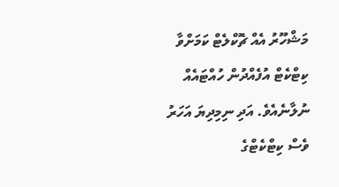މަޝްހޫރު އެއް ޗޮކްލެޓް ކަމަށްވާ ކިޓްކެޓް އުފެއްދުން ހުއްޓައެއް ނުލާނެއެވެ. އަދި ނިމިދިޔަ އަހަރު ވެސް ކިޓްކެޓްގެ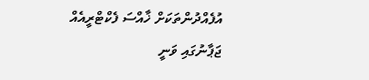އުފެއްދުންތަކަށް ޚާއްސަ ފެކްޓްރީއެއް ޖަޕާނުގައި ވަނީ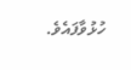ހުޅުވާފައެވެ.